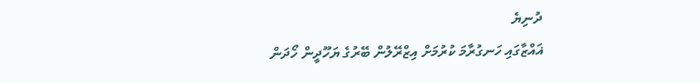ދުނިޔެ
ޣައްޒާގައި ހަނގުރާމަ ކުރުމަށް އިޒްރޭލުން ބޭރުގެ ޔަހޫދީން ހޯދަން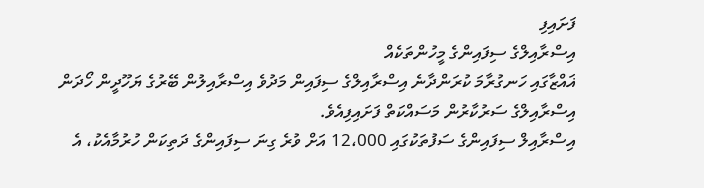ފަށައިފި
އިސްރާއިލްގެ ސިފައިންގެ މީހުންތަކެއް
ޣައްޒާގައި ހަނގުރާމަ ކުރަންދާނެ އިސްރާއިލްގެ ސިފައިން މަދުވެ އިސްރާއިލުން ބޭރުގެ ޔަހޫދީން ހޯދަން އިސްރާއިލްގެ ސަރުކާރުން މަސައްކަތް ފަށައިފިއެވެ.
އިސްރާއިލް ސިފައިންގެ ސަފުތަކުގައި 12،000 އަށް ވުރެ ގިނަ ސިފައިންގެ ދަތިކަން ހުރުމާއެކު، އެ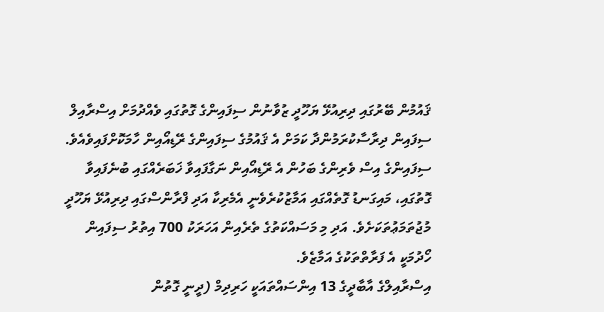ޤައުމުން ބޭރުގައި ދިރިއުޅޭ ޔަހޫދީ ޒުވާނުން ސިފައިންގެ ގޮތުގައި ވެއްދުމަށް އިސްރާއިލް ސިފައިން ދިރާސާކުރަމުންދާ ކަމަށް އެ ޤައުމުގެ ސިފައިންގެ ރޭޑިއޯއިން ހާމަކޮށްފައިވެއެވެ.
ސިފައިންގެ އިސް ވެރިންގެ ބަހުން އެ ރޭޑިއޯއިން ނަގާފައިވާ ޚަބަރެއްގައި ބުނެފައިވާ ގޮތުގައި، މައިގަނޑު ގޮތެއްގައި އަމާޒުކުރެވެނީ އެމެރިކާ އަދި ފްރާންސްގައި ދިރިއުޅޭ ޔަހޫދީ މުޖުތަމަޢުތަކަށެވެ. އަދި މި މަސައްކަތުގެ ތެރެއިން އަހަރަކު 700 އިތުރު ސިފައިން ހޯދުމަކީ އެ ފަރާތްތަކުގެ އަމާޒެވެ.
އިސްރާއިލްގެ އާބާދީގެ 13 އިންސައްތައަކީ ހަރިދިމް (ދީނީ ގޮތުން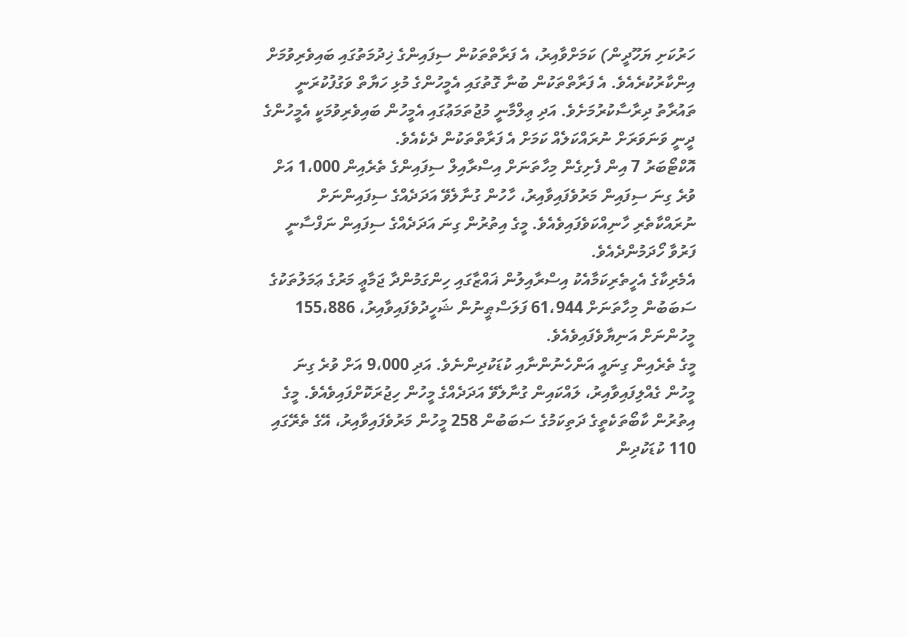ހަރުކަށި ޔަހޫދީން) ކަމަށްވާއިރު، އެ ފަރާތްތަކުން ސިފައިންގެ ޚިދުމަތުގައި ބައިވެރިވުމަށް އިންކާރުކުރެއެވެ. އެ ފަރާތްތަކުން ބުނާ ގޮތުގައި އެމީހުންގެ މުޅި ހަޔާތް ވަގުފުކުރަނީ ތައުރާތު ދިރާސާކުރުމަށެވެ. އަދި ޢިލްމާނީ މުޖުތަމަޢުގައި އެމީހުން ބައިވެރިވުމަކީ އެމީހުންގެ ދީނީ ވަނަވަރަށް ނުރައްކަލެއް ކަމަށް އެ ފަރާތްތަކުން ދެކެއެވެ.
އޮކްޓޯބަރު 7 އިން ފެށިގެން މިހާތަނަށް އިސްރާއިލް ސިފައިންގެ ތެރެއިން 1،000 އަށް ވުރެ ގިނަ ސިފައިން މަރުވެފައިވާއިރު، ހާހުން ގުނާލެވޭ އަދަދެއްގެ ސިފައިންނަށް ނުރައްކާތެރި ހާނިއްކަވެފައިވެއެވެ. މީގެ އިތުރުން ގިނަ އަދަދެއްގެ ސިފައިން ނަފްސާނީ ފަރުވާ ހޯދަމުންދެއެވެ.
އެމެރިކާގެ އެހީތެރިކަމާއެކު އިސްރާއިލުން ޣައްޒާގައި ހިންގަމުންދާ ޖަމާޢީ މަރުގެ ޢަމަލުތަކުގެ ސަބަބުން މިހާތަނަށް 61،944 ފަލަސްޠީނުން ޝަހީދުވެފައިވާއިރު، 155،886 މީހުންނަށް އަނިޔާވެފައިވެއެވެ.
މީގެ ތެރެއިން ގިނައީ އަންހެނުންނާއި ކުޑަކުދިންނެވެ. އަދި 9،000 އަށް ވުރެ ގިނަ މީހުން ގެއްލިފައިވާއިރު، ލައްކައިން ގުނާލެވޭ އަދަދެއްގެ މީހުން ހިޖުރަކޮށްފައިވެއެވެ. މީގެ އިތުރުން ކާބޯތަކެތީގެ ދަތިކަމުގެ ސަބަބުން 258 މީހުން މަރުވެފައިވާއިރު، އޭގެ ތެރޭގައި 110 ކުޑަކުދިން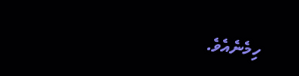ހިމެނެއެވެ.